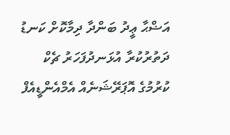އަޟްޙާ ޢީދު ބަންދާ ދިމާކޮށް ކަނޑު ދަތުރުކުރާ އުޅަނދުފަހަރު ޗެކް ކުރުމުގެ އޮޕަރޭޝަނެއް އެމްއެންޑީއެފް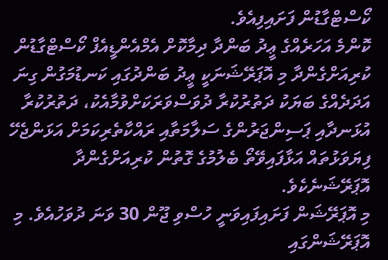ކޯސްޓްގާޑުން ފަށައިފިއެވެ.
ކޮންމެ އަހަރެއްގެ ޢީދު ބަންދާ ދިމާކޮށް އެމްއެންޑީއެފް ކޯސްޓްގާޑުން ކުރިއަށްގެންދާ މި އޮޕަރޭޝަނަކީ ޢީދު ބަންދުގައި ކަނޑުމަގުން ގިނަ އަދަދެއްގެ ބަޔަކު ދަތުރުކުރާ ދުވަސްވަރަކަށްވުމާއެކު، ދަތުރުކުރާ އުޅަނދާއި ޕަސިންޖަރުންގެ ސަލާމަތާއި ރައްކާތެރިކަމަށް އަޅަންޖެހޭ ފިޔަވަޅުތައް އަޅާފައިވޭތޯ ބެލުމުގެ ގޮތުން ކުރިއަށްގެންދާ އޮޕަރޭޝަނެކެވެ.
މި އޮޕަރޭޝަން ފަށައިފައިވަނީ ހުސްވި ޖޫން 30 ވަނަ ދުވަހުއެވެ. މި އޮޕަރޭޝަންގައި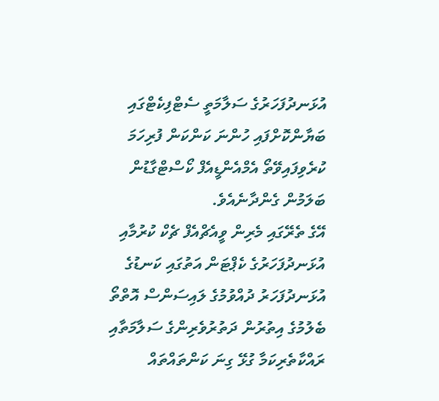އުޅަނދުފަހަރުގެ ސަލާމަތީ ސެޓްފިކެޓްގައި ބަޔާންކޮށްފައި ހުންނަ ކަންކަން ފުރިހަމަ ކުރެވިފައިވޭތޯ އެމްއެންޑީއެފް ކޯސްޓްގާޑުން ބަލަމުން ގެންދާނެއެވެ.
އޭގެ ތެރޭގައި މެރިން ވީއެޗްއެފް ޗެކް ކުރުމާއި އުޅަނދުފަހަރުގެ ކެޕްޓަން އަތުގައި ކަނޑުގެ އުޅަނދުފަހަރު ދުއްވުމުގެ ލައިސަންސް އޮތްތޯ ބެލުމުގެ އިތުރުން ދަތުރުވެރިންގެ ސަލާމަތާއި ރައްކާތެރިކަމާ ގުޅޭ ގިނަ ކަންތައްތައް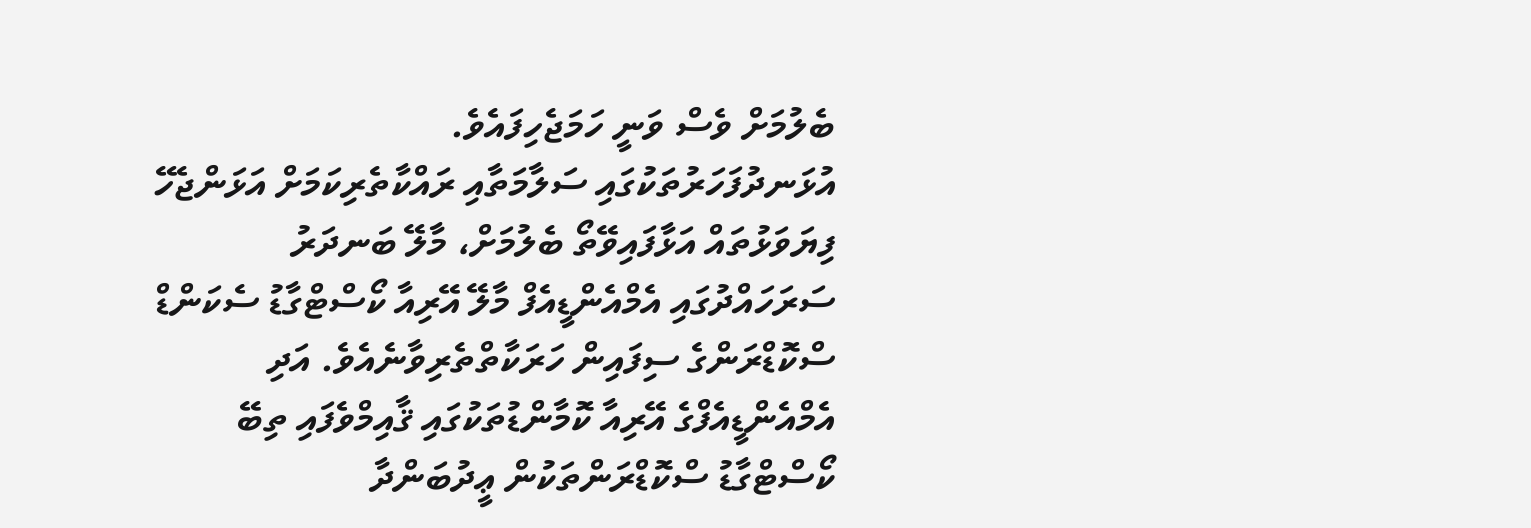ބެލުމަށް ވެސް ވަނީ ހަމަޖެހިފައެވެ.
އުޅަނދުފަހަރުތަކުގައި ސަލާމަތާއި ރައްކާތެރިކަމަށް އަޅަންޖެހޭ ފިޔަވަޅުތައް އަޅާފައިވޭތޯ ބެލުމަށް، މާލޭ ބަނދަރު ސަރަހައްދުގައި އެމްއެންޑީއެފް މާލޭ އޭރިއާ ކޯސްޓްގާޑު ސެކަންޑް ސްކޮޑްރަންގެ ސިފައިން ހަރަކާތްތެރިވާނެއެވެ. އަދި އެމްއެންޑީއެފްގެ އޭރިއާ ކޮމާންޑުތަކުގައި ޤާއިމްވެފައި ތިބޭ ކޯސްޓްގާޑު ސްކޮޑްރަންތަކުން ޢީދުބަންދާ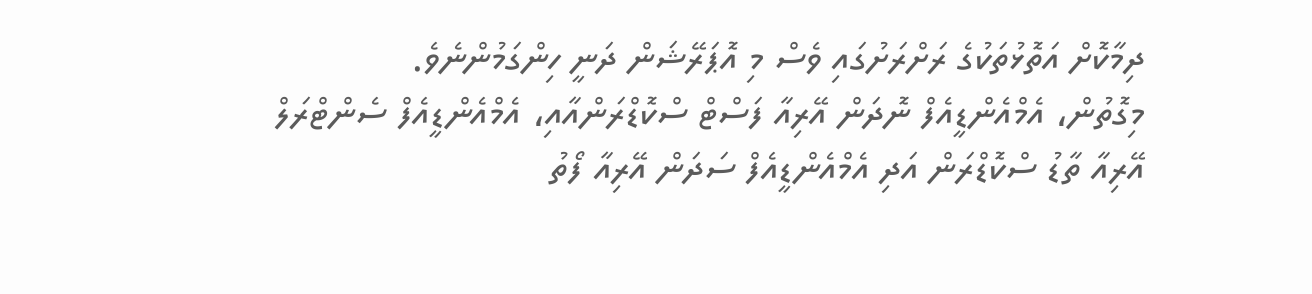ދިމާކޮށް އަތޮޅުތަކުގެ ރަށްރަށުގައި ވެސް މި އޮޕަރޭޝަން ދަނީ ހިންގަމުންނެވެ.
މިގޮތުން، އެމްއެންޑީއެފް ނޮދަން އޭރިއާ ފަސްޓް ސްކޮޑްރަންއާއި، އެމްއެންޑީއެފް ސެންޓްރަލް އޭރިއާ ތާޑު ސްކޮޑްރަން އަދި އެމްއެންޑީއެފް ސަދަން އޭރިއާ ފޯތު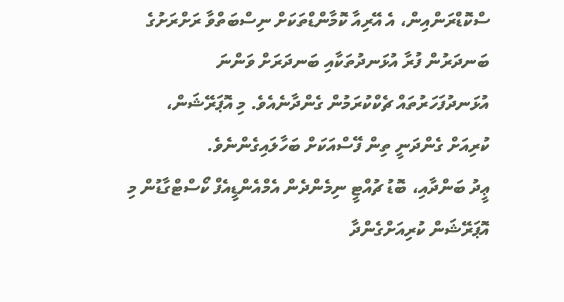ސްކޮޑްރަންއިން، އެ އޭރިއާ ކޮމާންޑްތަކަށް ނިސްބަތްވާ ރަށްރަށުގެ ބަނދަރުން ފުރާ އުޅަނދުތަކާއި ބަނދަރަށް ވަންނަ އުޅަނދުފަހަރުތައް ޗެކްކުރަމުން ގެންދާނެއެވެ. މި އޮޕަރޭޝަން، ކުރިއަށް ގެންދަނީ ތިން ފޭސްއަކަށް ބަހާލައިގެންނެވެ.
ޢީދު ބަންދާއި، ބޮޑު ޗުއްޓީ ނިމެންދެން އެމްއެންޑީއެފް ކޯސްޓްގާޑުން މި އޮޕަރޭޝަން ކުރިއަށްގެންދާ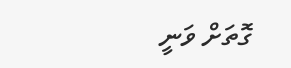ގޮތަށް ވަނީ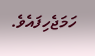ހަމަޖެހިފައެވެ.